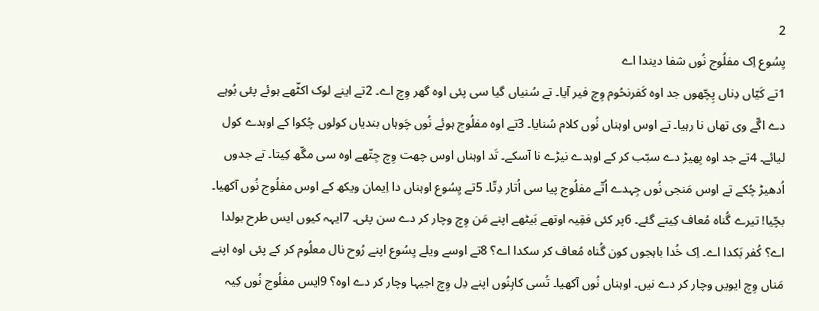2
یِسُوع اِک مفلُوج نُوں شفا دیندا اے
1تے کَیّاں دِناں پِچّھوں جد اوہ کَفرنحُوم وِچ فیر آیا۔ تے سُنیاں گیا سی پئی اوہ گھر وِچ اے۔ 2تے اینے لوک اکٹّھے ہوئے پئی بُوہے دے اگّے وی تھاں نا رہیا۔ تے اوس اوہناں نُوں کلام سُنایا۔ 3تے اوہ مفلُوج ہوئے نُوں چَوہاں بندیاں کولوں چُکوا کے اوہدے کول لیائے۔ 4تے جد اوہ بِھیڑ دے سبّب کر کے اوہدے نیڑے نا آسکے۔ تَد اوہناں اوس چھت وِچ جِتّھے اوہ سی مگّھ کِیتا۔ تے جدوں اُدھیڑ چُکے تے اوس مَنجی نُوں جِہدے اُتّے مفلُوج پیا سی اُتار دِتّا۔ 5تے یِسُوع اوہناں دا اِیمان ویکھ کے اوس مفلُوج نُوں آکھیا۔ بچّیا! تیرے گُناہ مُعاف کِیتے گئے۔ 6پر کئی فقِیہ اوتھے بَیٹھے اپنے مَن وِچ وچار کر دے سن پئی۔ 7ایہہ کیوں ایس طرح بولدا اے؟ کُفر بَکدا اے۔ اِک خُدا باہجوں کون گُناہ مُعاف کر سکدا اے؟ 8تے اوسے ویلے یِسُوع اپنے رُوح نال معلُوم کر کے پئی اوہ اپنے مَناں وِچ ایویں وچار کر دے نیں۔ اوہناں نُوں آکھیا۔ تُسی کاہِنُوں اپنے دِل وِچ اجیہا وچار کر دے اوہ؟ 9ایس مفلُوج نُوں کِیہ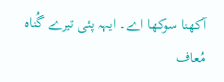آکھنا سوکھا اے۔ ایہہ پئی تیرے گُناہ مُعاف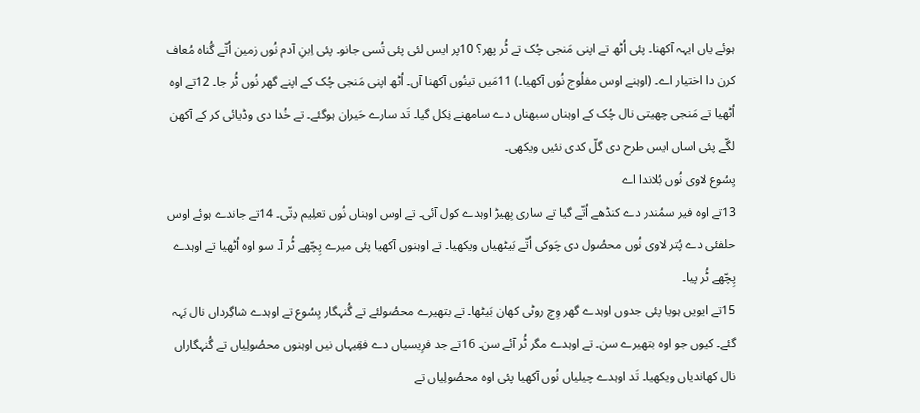ہوئے یاں ایہہ آکھنا۔ پئی اُٹھ تے اپنی مَنجی چُک تے ٹُر پھر؟ 10پر ایس لئی پئی تُسی جانو۔ پئی اِبنِ آدم نُوں زمین اُتّے گُناہ مُعاف کرن دا اختیار اے۔ (اوہنے اوس مفلُوج نُوں آکھیا۔) 11مَیں تینُوں آکھنا آں۔ اُٹھ اپنی مَنجی چُک کے اپنے گھر نُوں ٹُر جا۔ 12تے اوہ اُٹھیا تے مَنجی چھیتی نال چُک کے اوہناں سبھناں دے سامھنے نِکل گیا۔ تَد سارے حَیران ہوگئے۔ تے خُدا دی وڈیائی کر کے آکھن لگّے پئی اساں ایس طرح دی گلّ کدی نئیں ویکھی۔
یِسُوع لاوی نُوں بُلاندا اے
13تے اوہ فیر سمُندر دے کنڈھے اُتّے گیا تے ساری بِھیڑ اوہدے کول آئی۔ تے اوس اوہناں نُوں تعلِیم دِتّی۔ 14تے جاندے ہوئے اوس حلفئی دے پُتر لاوی نُوں محصُول دی چَوکی اُتّے بَیٹھیاں ویکھیا۔ تے اوہنوں آکھیا پئی میرے پِچّھے ٹُر آ۔ سو اوہ اُٹھیا تے اوہدے پِچّھے ٹُر پیا۔
15تے ایویں ہویا پئی جدوں اوہدے گھر وِچ روٹی کھان بَیٹھا۔ تے بتھیرے محصُولئے تے گُنہگار یِسُوع تے اوہدے شاگِرداں نال بَہہ گئے۔ کیوں جو اوہ بتھیرے سن۔ تے اوہدے مگر ٹُر آئے سن۔ 16تے جد فرِیسیاں دے فقِیہاں نیں اوہنوں محصُولِیاں تے گُنہگاراں نال کھاندیاں ویکھیا۔ تَد اوہدے چیلیاں نُوں آکھیا پئی اوہ محصُولِیاں تے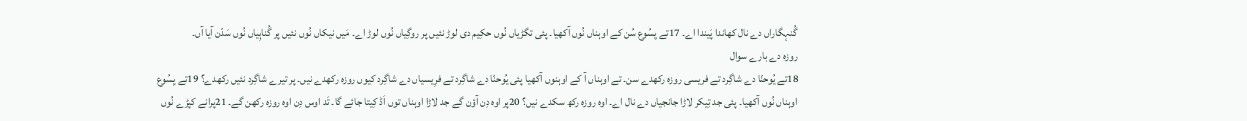گُنہگاراں دے نال کھاندا پَیندا اے۔ 17تے یِسُوع سُن کے اوہناں نُوں آکھیا۔ پئی تگڑیاں نُوں حکِیم دی لوڑ نئیں پر روگِیاں نُوں لوڑ اے۔ مَیں نیکاں نُوں نئیں پر گُناہِیاں نُوں سَدّن آیا آں۔
روزہ دے بارے سوال
18تے یُوحنّا دے شاگِرد تے فریسی روزہ رکھدے سن۔ تے اوہناں آ کے اوہنوں آکھیا پئی یُوحنّا دے شاگِرد تے فرِیسیاں دے شاگِرد کیوں روزہ رکھدے نیں۔ پر تیرے شاگِرد نئیں رکھدے؟ 19تے یِسُوع اوہناں نُوں آکھیا۔ پئی جد تِیکر لاڑا جانجیاں دے نال اے۔ اوہ روزہ رکھ سکدے نیں؟ 20پر اوہ دِن آؤن گے جد لاڑا اوہناں توں اَڈ کِیتا جائے گا۔ تَد اوس دِن اوہ روزہ رکھن گے۔ 21پرانے کپڑے نُوں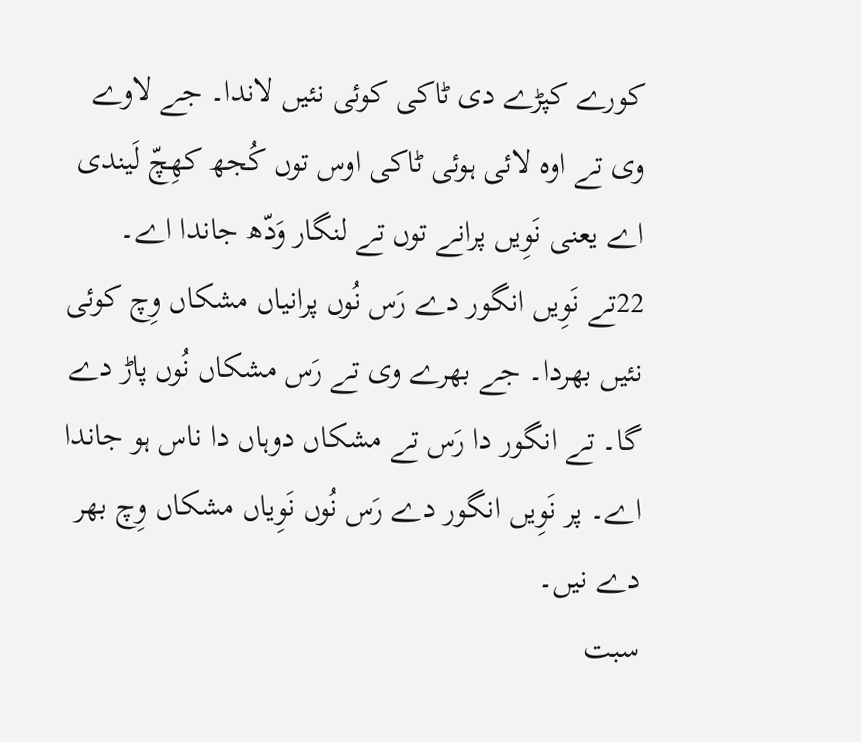کورے کپڑے دی ٹاکی کوئی نئیں لاندا۔ جے لاوے وی تے اوہ لائی ہوئی ٹاکی اوس توں کُجھ کھِچّ لَیندی اے یعنی نَوِیں پرانے توں تے لنگار وَدّھ جاندا اے۔ 22تے نَوِیں انگور دے رَس نُوں پرانیاں مشکاں وِچ کوئی نئیں بھردا۔ جے بھرے وی تے رَس مشکاں نُوں پاڑ دے گا۔ تے انگور دا رَس تے مشکاں دوہاں دا ناس ہو جاندا اے۔ پر نَوِیں انگور دے رَس نُوں نَوِیاں مشکاں وِچ بھر دے نیں۔
سبت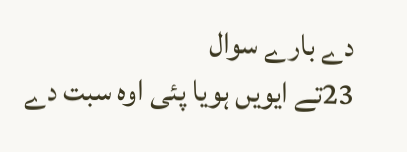دے بارے سوال
23تے ایویں ہویا پئی اوہ سبت دے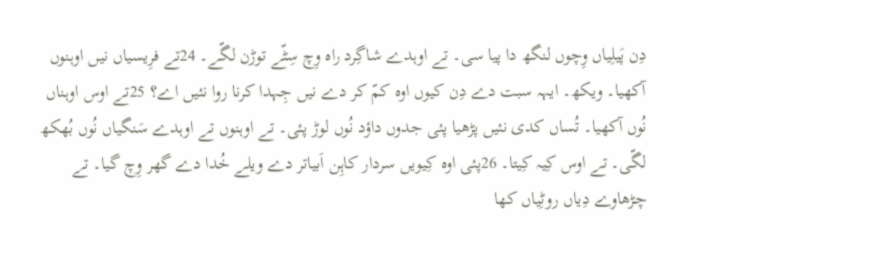دِن پَیلِیاں وِچوں لنگھ دا پیا سی۔ تے اوہدے شاگِرد راہ وِچ سِٹّے توڑن لگّے۔ 24تے فرِیسیاں نیں اوہنوں آکھیا۔ ویکھ۔ ایہہ سبت دے دِن کیوں اوہ کمّ کر دے نیں جِہدا کرنا روا نئیں اے؟ 25تے اوس اوہناں نُوں آکھیا۔ تُساں کدی نئیں پڑھیا پئی جدوں داؤد نُوں لوڑ پئی۔ تے اوہنوں تے اوہدے سَنگیاں نُوں بُھکھ لگّی۔ تے اوس کِیہ کِیتا۔ 26پئی اوہ کِیویں سردار کاہِن اَبیاتر دے ویلے خُدا دے گھر وِچ گیا۔ تے چڑھاوے دِیاں روٹِیاں کھا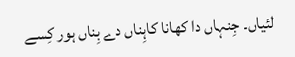لئیاں۔ جِنہاں دا کھانا کاہِناں دے بِناں ہور کِسے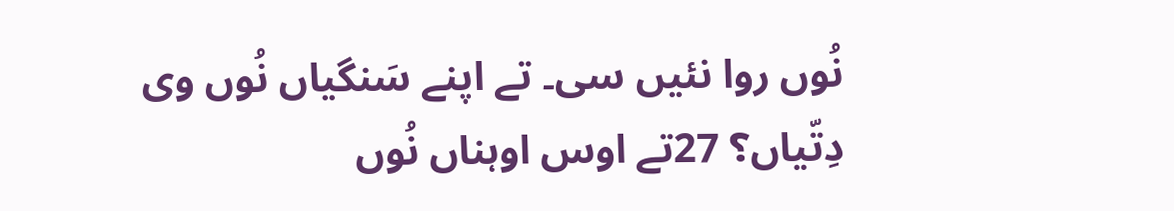نُوں روا نئیں سی۔ تے اپنے سَنگیاں نُوں وی دِتّیاں؟ 27تے اوس اوہناں نُوں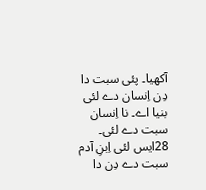آکھیا۔ پئی سبت دا دِن اِنسان دے لئی بنیا اے۔ نا اِنسان سبت دے لئی۔ 28ایس لئی اِبنِ آدم سبت دے دِن دا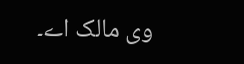وی مالک اے۔